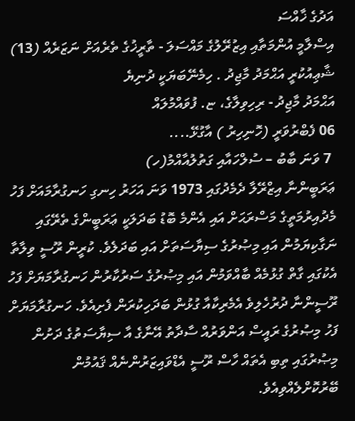އަދުގެ ޚާއްސަ
އިސްލާމީ އުންމަތާއި އިޒުރޭލުގެ މައްސަލަ - ތާރީޚުގެ ތެރެއަށް ނަޒަރެއް (13)
ޝާޢިއުކުރީ އަޙްމަދު މާޖިދު . ހިމެނޭބަޔަކީ ދުނިޔެ
އަޙްމަދު މާޖިދު - ރިހިވިލާގެ، ޏ. ފުވައްމުލައް
06 ފެބްރުވަރީ (ހޮނިހިރު ) އާގުޅޭ....
 7 ވަނަ ބާބު – ސުލްހައާއި ގަތުލުއާއްމު(ހ)
ޢަރަބީންނާ އިޒްރޭލާ ދެމެދުގައި 1973 ވަނަ އަހަރު ހިނގި ހަނގުރާމައަށް ފަހު މެދުއިރުމަތީގެ މަސްރަޙަށް އައި އެންމެ ބޮޑު ބަދަލަކީ ޢަރަބީންގެ ތެރޭގައި ނަގާކިޔަމުން އައި މިޞުރުގެ ސިޔާސަތަށް އައި ބަދަލެވެ. ކުރީން ރޫސީ ވިލާތާ އެކުގައި ގާތް ގުޅުމެއް ބާއްވަމުން އައި މިޞުރުގެ ސަރުކާރުން ހަނގުރާމަޔަށް ފަހު ރޫސީންނާ ދުރުހެލިވެ އެމެރިކާއާ ގުޅުން ބަދަހިކުރަން ފެށިއެވެ. ހަނގުރާމަޔަށް ފަހު މިޞުރުގެ ރައީސް އަންވަރުއް ސާދާތު އޭނާގެ އާ ސިޔާސަތުގެ ދަށުން މިޞުރުގައި ތިބި އެތައް ހާސް ރޫސީ އެޑްވައިޒަރުންނެއް ޤައުމުން ބޭރުކޮށްލެއްވިއެވެ.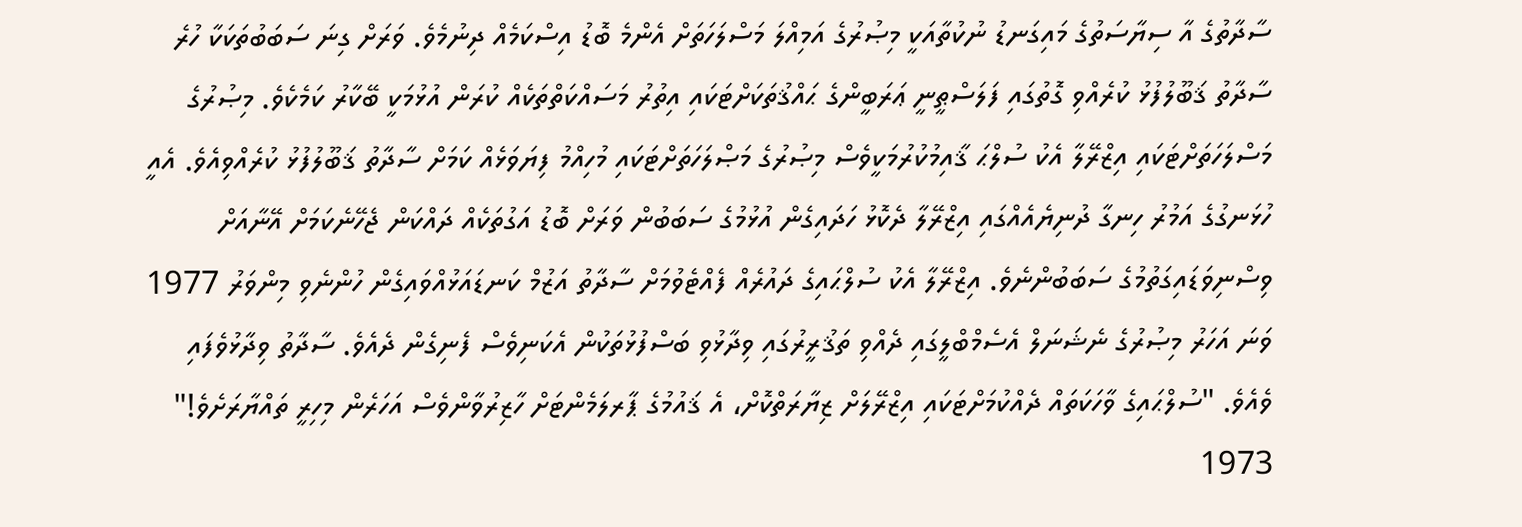ސާދާތުގެ އާ ސިޔާސަތުގެ މައިގަނޑު ނުކުތާއަކީ މިޞުރުގެ އަމިއްލަ މަސްލަހަތަށް އެންމެ ބޮޑު އިސްކަމެއް ދިނުމެވެ. ވަރަށް ގިނަ ސަބަބުތަކަކާ ހުރެ ސާދާތު ޤަބޫލުފުޅު ކުރެއްވި ގޮތުގައި ފަލަސްޠީނީ ޢަރަބީންގެ ޙައްޤުތަކަށްޓަކައި އިތުރު މަސައްކަތްތަކެއް ކުރަން އުޅުމަކީ ބޭކާރު ކަމެކެވެ. މިޞުރުގެ މަސްލަހަތަށްޓަކައި އިޒްރޭލާ އެކު ސުލްޙަ ޤާއިމުކުރުމަކީވެސް މިޞުރުގެ މަޞްލަހަތަށްޓަކައި މުހިއްމު ފިޔަވަޅެއް ކަމަށް ސާދާތު ޤަބޫލުފުޅު ކުރެއްވިއެވެ. އެއީ ހުޅަނގުގެ އަމުރު ހިނގާ ދުނިޔެއެއްގައި އިޒްރޭލާ ދެކޮޅު ހަދައިގެން އުޅުމުގެ ސަބަބުން ވަރަށް ބޮޑު އަގުތަކެއް ދައްކަން ޖެހޭނެކަމަށް އޭނާއަށް ވިސްނިވަޑައިގަތުމުގެ ސަބަބުންނެވެ. އިޒްރޭލާ އެކު ސުލްޙައިގެ ދައުރެއް ފެއްޓެވުމަށް ސާދާތު އަޒުމް ކަނޑައަޅުއްވައިގެން ހުންނެވި މިންވަރު 1977 ވަނަ އަހަރު މިޞުރުގެ ނެޝަނަލް އެސެމްބްލީގައި ދެއްވި ތަޤުރީރުގައި ވިދާޅުވި ބަސްފުޅުތަކުން އެކަނިވެސް ފެނިގެން ދެއެވެ. ސާދާތު ވިދާޅުވެފައި ވެއެވެ. "ސުލްޙައިގެ ވާހަކަތައް ދެއްކުމަށްޓަކައި އިޒްރޭލަށް ޒިޔާރަތްކޮށް، އެ ޤައުމުގެ ޕާރލަމެންޓަށް ހާޒިރުވާންވެސް އަހަރެން މިހިރީ ތައްޔާރަށެވެ!"
1973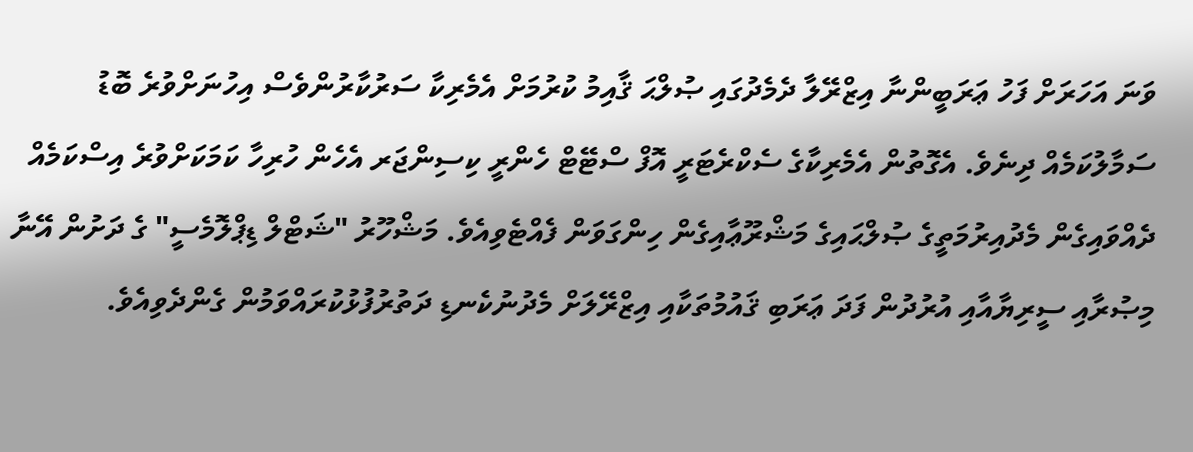ވަނަ އަހަރަށް ފަހު ޢަރަބީންނާ އިޒްރޭލާ ދެމެދުގައި ޞުލްޙަ ޤާއިމު ކުރުމަށް އެމެރިކާ ސަރުކާރުންވެސް އިހުނަށްވުރެ ބޮޑު ސަމާލުކަމެއް ދިނެވެ. އެގޮތުން އެމެރިކާގެ ސެކްރެޓަރީ އޮފް ސްޓޭޓް ހެންރީ ކިސިންޖަރ އެހެން ހުރިހާ ކަމަކަށްވުރެ އިސްކަމެއް ދެއްވައިގެން މެދުއިރުމަތީގެ ޞުލްޙައިގެ މަޝްރޫޢާއިގެން ހިންގަވަން ފެއްޓެވިއެވެ. މަޝްހޫރު "ޝަޓްލް ޑިޕްލޮމެސީ" ގެ ދަށުން އޭނާ މިޞުރާއި ސީރިޔާއާއި އުރުދުން ފަދަ ޢަރަބި ޤައުމުތަކާއި އިޒްރޭލަށް މެދުނުކެނޑި ދަތުރުފުޅުކުރައްވަމުން ގެންދެވިއެވެ.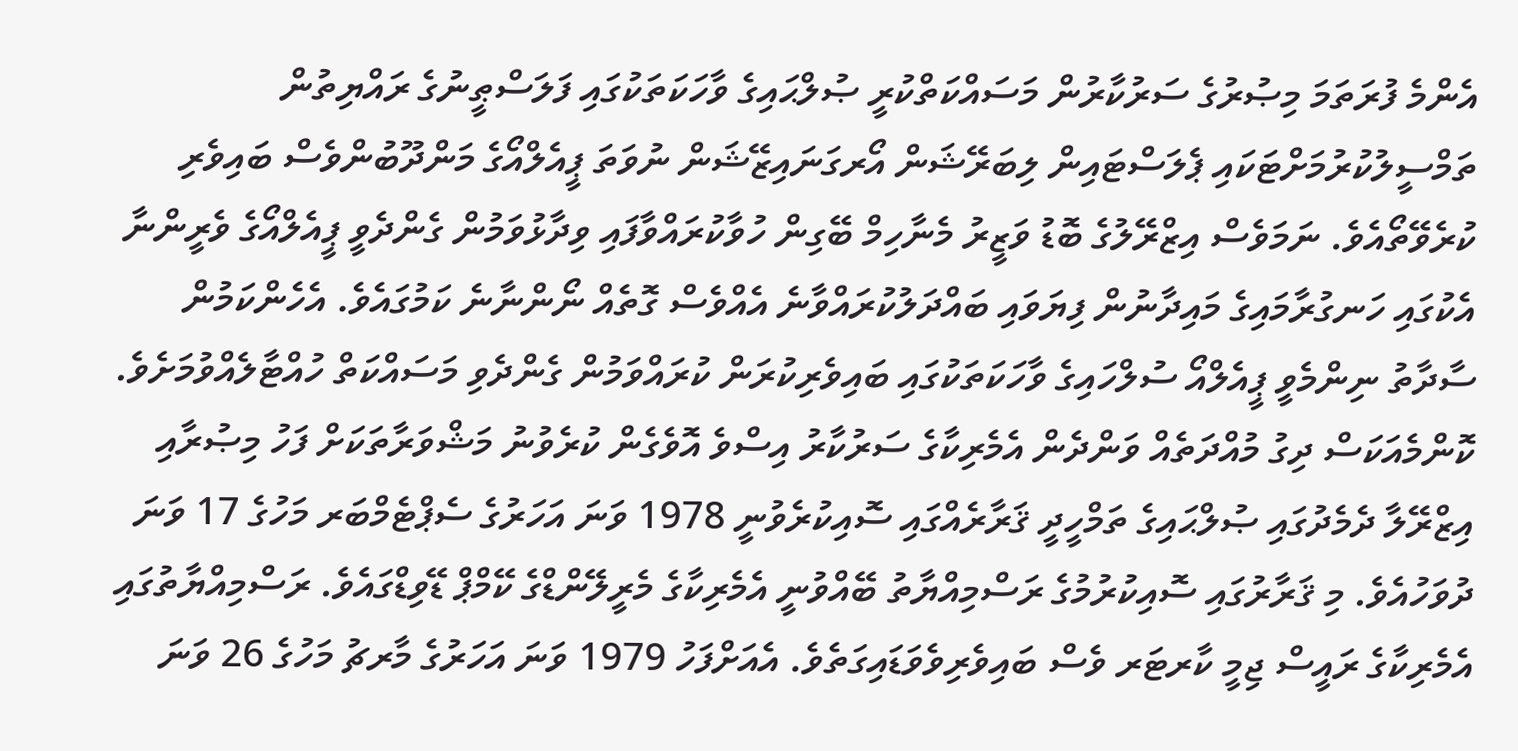އެންމެ ފުރަތަމަ މިޞުރުގެ ސަރުކާރުން މަސައްކަތްކުރީ ޞުލްޙައިގެ ވާހަކަތަކުގައި ފަލަސްޠީނުގެ ރައްޔިތުން ތަމްސީލުކުރުމަށްޓަކައި ޕެލަސްޓައިން ލިބަރޭޝަން އޯރގަނައިޒޭޝަން ނުވަތަ ޕީއެލްއޯގެ މަންދޫބުންވެސް ބައިވެރި ކުރެވޭތޯއެވެ. ނަމަވެސް އިޒްރޭލުގެ ބޮޑު ވަޒީރު މެނާހިމް ބޭގިން ހުވާކުރައްވާފައި ވިދާޅުވަމުން ގެންދެވީ ޕީއެލްއޯގެ ވެރީންނާ އެކުގައި ހަނގުރާމައިގެ މައިދާނުން ފިޔަވައި ބައްދަލުކުރައްވާނެ އެއްވެސް ގޮތެއް ނޯންނާނެ ކަމުގައެވެ. އެހެންކަމުން ސާދާތު ނިންމެވީ ޕީއެލްއޯ ސުލްހައިގެ ވާހަކަތަކުގައި ބައިވެރިކުރަން ކުރައްވަމުން ގެންދެވި މަސައްކަތް ހުއްޓާލެއްވުމަށެވެ.
ކޮންމެއަކަސް ދިގު މުއްދަތެއް ވަންދެން އެމެރިކާގެ ސަރުކާރު އިސްވެ އޮވެގެން ކުރެވުނު މަޝްވަރާތަކަށް ފަހު މިޞުރާއި އިޒްރޭލާ ދެމެދުގައި ޞުލްޙައިގެ ތަމްހީދީ ޤަރާރެއްގައި ސޮއިކުރެވުނީ 1978 ވަނަ އަހަރުގެ ސެޕްޓެމްބަރ މަހުގެ 17 ވަނަ ދުވަހުއެވެ. މި ޤަރާރުގައި ސޮއިކުރުމުގެ ރަސްމިއްޔާތު ބޭއްވުނީ އެމެރިކާގެ މެރީލޭންޑްގެ ކޭމްޕް ޑޭވިޑްގައެވެ. ރަސްމިއްޔާތުގައި އެމެރިކާގެ ރައީސް ޖިމީ ކާރޓަރ ވެސް ބައިވެރިވެވަޑައިގަތެވެ. އެއަށްފަހު 1979 ވަނަ އަހަރުގެ މާރޗު މަހުގެ 26 ވަނަ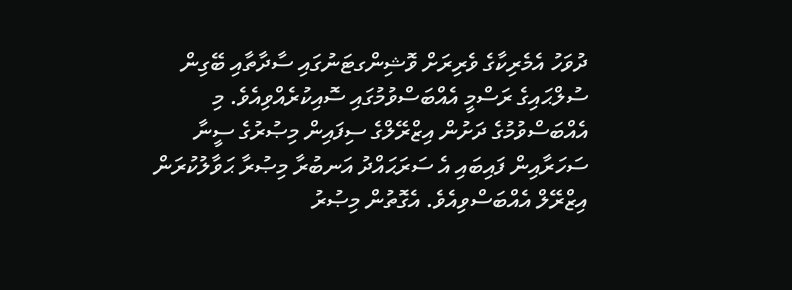ދުވަހު އެމެރިކާގެ ވެރިރަށް ވޮޝިންގޓަނުގައި ސާދާތާއި ބޭގިން ސުލްޙައިގެ ރަސްމީ އެއްބަސްވުމުގައި ސޮއިކުރެއްވިއެވެ. މި އެއްބަސްވުމުގެ ދަށުން އިޒްރޭލްގެ ސިފައިން މިޞުރުގެ ސީނާ ސަހަރާއިން ފައިބައި އެ ސަރަޙައްދު އަނބުރާ މިޞުރާ ޙަވާލުކުރަން އިޒްރޭލް އެއްބަސްވިއެވެ. އެގޮތުން މިޞުރު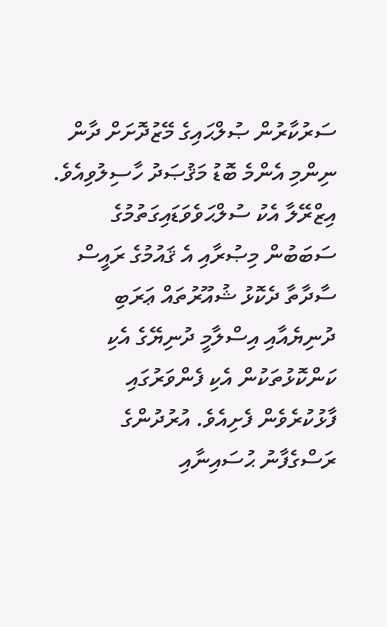ސަރުކާރުން ޞުލްޙައިގެ މޭޒުދޮށަށް ދާން ނިންމި އެންމެ ބޮޑު މަޤުޞަދު ހާސިލުވިއެވެ.
އިޒްރޭލާ އެކު ސުލްޙަވެވަޑައިގަތުމުގެ ސަބަބުން މިޞުރާއި އެ ޤައުމުގެ ރައީސް ސާދާތާ ދެކޮޅު ޝުއޫރުތައް ޢަރަބި ދުނިޔެއާއި އިސްލާމީ ދުނިޔޭގެ އެކި ކަންކޮޅުތަކުން އެކި ފެންވަރުގައި ފާޅުކުރެވެން ފެށިއެވެ. އުރުދުންގެ ރަސްގެފާނު ޙުސައިނާއި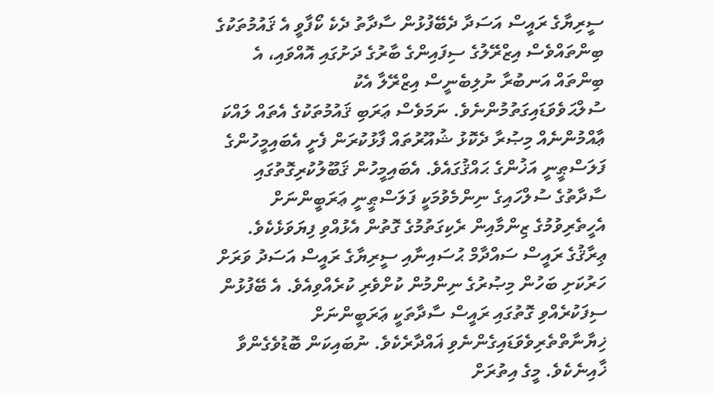ސީރިޔާގެ ރައީސް އަސަދާ ދެބޭފުޅުން ސާދާތު ދެކެ ކޯފާވީ އެ ޤައުމުތަކުގެ ބިންތައްވެސް އިޒްރޭލުގެ ސިފައިންގެ ބާރުގެ ދަށުގައި އޮއްވައި، އެ ބިންތައް އަނބުރާ ނުލިބެނީސް އިޒްރޭލާ އެކު ސުލްޙަވެވަޑައިގަތުމުންނެވެ. ނަމަވެސް ޢަރަބި ޤައުމުތަކުގެ އެތައް ލައްކަ ޢާއްމުންނެއް މިޞުރާ ދެކޮޅު ޝުއޫރުތައް ފާޅުކުރަން ފެށީ އެބައިމީހުންގެ ފަލަސްޠީނީ އަޚުންގެ ޙައްޤުގައެވެ. އެބައިމީހުން ޤަބޫލުކުރިގޮތުގައި ސާދާތުގެ ސުލްހައިގެ ނިންމެވުމަކީ ފަލަސްޠީނީ ޢަރަބީންނަށް އެހީތެރިވުމުގެ ޒިންމާއިން ރެކިގަތުމުގެ ގޮތުން އެޅުއްވި ފިޔަވަޅެކެވެ. ޢިރާޤުގެ ރައީސް ސައްދާމް ޙުސައިނާއި ސީރިޔާގެ ރައީސް އަސަދު ވަރަށް ހަރުކަށި ބަހުން މިޞުރުގެ ނިންމުން ކުށްވެރި ކުރެއްވިއެވެ. އެ ބޭފުޅުން ސިފަކުރެއްވި ގޮތުގައި ރައީސް ސާދާތަކީ ޢަރަބީންނަށް ޚިޔާނާތްތެރިވެވަޑައިގެންނެވި ޣައްދާރެކެވެ. ނުބައިކަން ބޮޑުވެގެންވާ ޚާއިނެކެވެ. މީގެ އިތުރަށް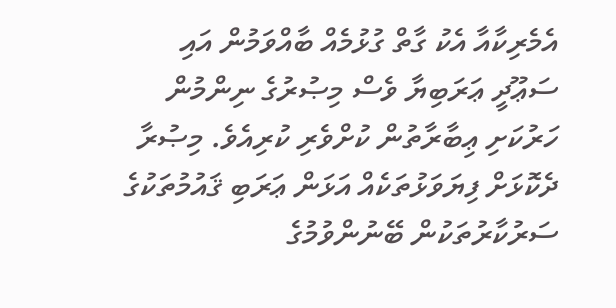އެމެރިކާއާ އެކު ގާތް ގުޅުމެއް ބާއްވަމުން އައި ސަޢޫދީ ޢަރަބިޔާ ވެސް މިޞުރުގެ ނިންމުން ހަރުކަށި ޢިބާރާތުން ކުށްވެރި ކުރިއެވެ. މިޞުރާ ދެކޮޅަށް ފިޔަވަޅުތަކެއް އަޅަން ޢަރަބި ޤައުމުތަކުގެ ސަރުކާރުތަކުން ބޭނުންވުމުގެ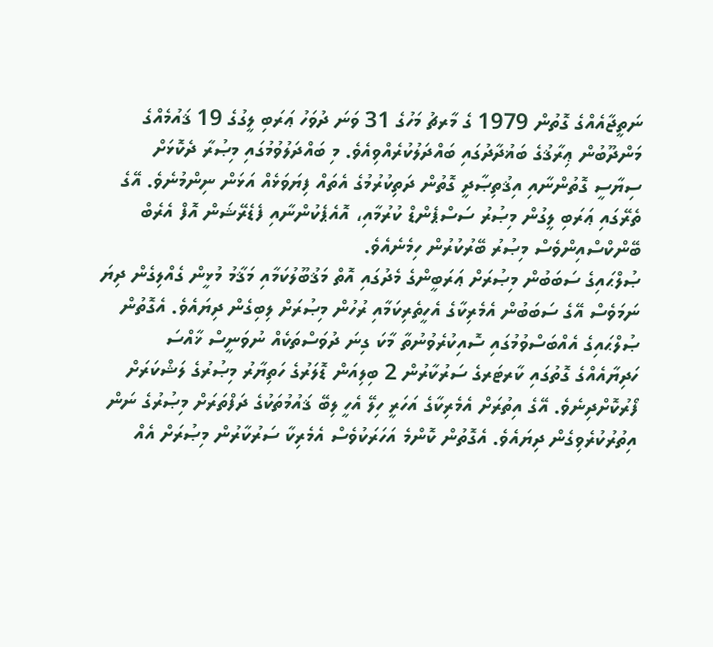ނަތީޖާއެއްގެ ގޮތުން 1979 ގެ މާރޗު މަހުގެ 31 ވަނަ ދުވަހު ޢަރަބި ލީގުގެ 19 ޤައުމެއްގެ މަންދޫބުން ޢިރާޤުގެ ބަޣުދާދުގައި ބައްދަލުކުރެއްވިއެވެ. މި ބައްދަލުވުމުގައި މިޞުރާ ދެކޮޅަށް ސިޔާސީ ގޮތުންނާއި އިޤުތިޞާދީ ގޮތުން ދަތިކުރުމުގެ އެތައް ފިޔަވަޅެއް އަޅަން ނިންމުނެވެ. އޭގެ ތެރޭގައި ޢަރަބި ލީގުން މިޞުރު ސަސްޕެންޑް ކުރުމާއި، އޮއެޕެކުންނާއި ފެޑެރޭޝަން އޮފް އެރެބް ބޭންކްސްއިންވެސް މިޞުރު ބޭރުކުރުން ހިމެނެއެވެ.
ޞުލްޙައިގެ ސަބަބުން މިޞުރަށް ޢަރަބީންގެ މެދުގައި އޮތް މަޤުބޫލުކަމާއި މަޤާމު މުޅީން ގެއްލިގެން ދިޔަ ނަމަވެސް އޭގެ ސަބަބުން އެމެރިކާގެ އެހީތެރިކަމާއި ރުހުން މިޞުރަށް ލިބިގެން ދިޔައެވެ. އެގޮތުން ޞުލްޙައިގެ އެއްބަސްވުމުގައި ސޮއިކުރެވުނުތާ މާކަ ގިނަ ދުވަސްތަކެއް ނުވަނީސް ޚާއްސަ ހަދިޔާއެއްގެ ގޮތުގައި ކާރޓަރގެ ސަރުކާރުން 2 ބިލިއަން ޑޮލަރުގެ ހަތިޔާރު މިޞުރުގެ ލަޝްކަރަށް ފޯރުކޮށްދިނެވެ. އޭގެ އިތުރަށް އެމެރިކާގެ އަހަރީ ހިލޭ އެހީ ލިބޭ ޤައުމުތަކުގެ ދަފްތަރަށް މިޞުރުގެ ނަން އިތުރުކުރެވިގެން ދިޔައެވެ. އެގޮތުން ކޮންމެ އަހަރަކުވެސް އެމެރިކާ ސަރުކާރުން މިޞުރަށް އެއް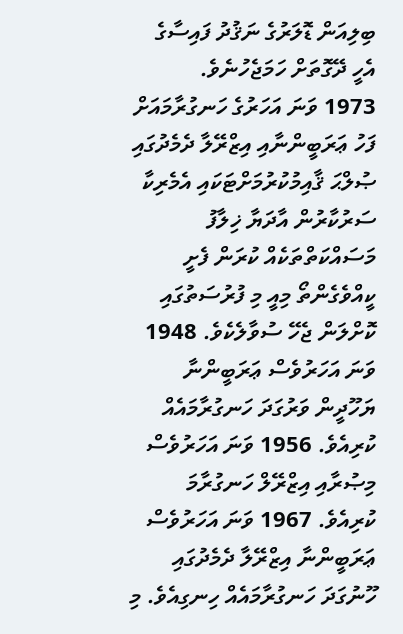ބިލިއަން ޑޮލަރުގެ ނަޤުދު ފައިސާގެ އެހީ ދޭގޮތަށް ހަމަޖެހުނެވެ.
1973 ވަނަ އަހަރުގެ ހަނގުރާމައަށް ފަހު ޢަރަބީންނާއި އިޒްރޭލާ ދެމެދުގައި ޞުލްޙަ ޤާއިމުކުރުމަށްޓަކައި އެމެރިކާ ސަރުކާރުން އާދަޔާ ޚިލާފު މަސައްކަތްތަކެއް ކުރަން ފެށީ ކީއްވެގެންތޯ މިއީ މި ފުރުސަތުގައި ކޮށްލަން ޖެހޭ ސުވާލެކެވެ. 1948 ވަނަ އަހަރުވެސް ޢަރަބީންނާ ޔަހޫދީން ވަރުގަދަ ހަނގުރާމައެއް ކުރިއެވެ. 1956 ވަނަ އަހަރުވެސް މިޞުރާއި އިޒްރޭލް ހަނގުރާމަ ކުރިއެވެ. 1967 ވަނަ އަހަރުވެސް ޢަރަބީންނާ އިޒްރޭލާ ދެމެދުގައި ހޫނުގަދަ ހަނގުރާމައެއް ހިނގިއެވެ. މި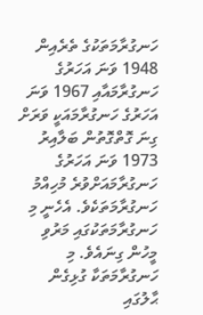ހަނގުރާމަތަކުގެ ތެރެއިން 1948 ވަނަ އަހަރުގެ ހަނގުރާމައާއި 1967 ވަނަ އަހަރުގެ ހަނގުރާމައަކީ ވަރަށް ގިނަ ގޮތްގޮތުން ބަލާއިރު 1973 ވަނަ އަހަރުގެ ހަނގުރާމައަށްވުރެ މުހިއްމު ހަނގުރާމަތަކެވެ. އެހެނީ މި ހަނގުރާމަތަކުގައި މަރުވި މީހުން ގިނައެވެ. މި ހަނގުރާމަތަކާ ގުޅިގެން ޙާލުގައި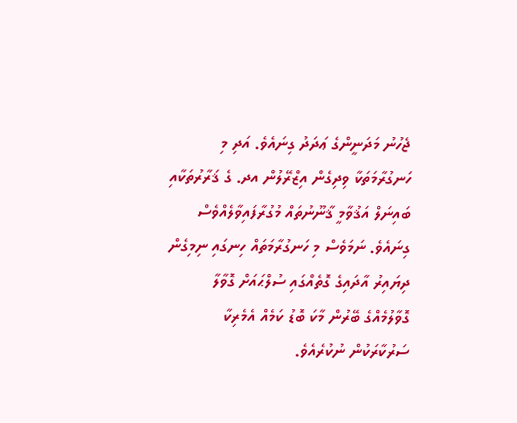ޖެހުނު މަދަނީންގެ ޢަދަދު ގިނައެވެ. އަދި މި ހަނގުރާމަތަކާ ވިދިގެން އިޒްރޭލުން އދ. ގެ ޤަރާރުތަކާއި ބައިނަލް އަޤުވާމީ ޤާނޫނުތައް މުގުރާފައިވާލެއްވެސް ގިނައެވެ. ނަމަވެސް މި ހަނގުރާމަތައް ހިނގައި ނިމިގެން ދިޔައިރު އާދައިގެ ގޮތެއްގައި ސުލްޙައަށް ގޮވާލާ ގޮވާލުމެއްގެ ބޭރުން މާކަ ބޮޑު ކަމެއް އެމެރިކާ ސަރުކާރަކުން ނުކުރެއެވެ.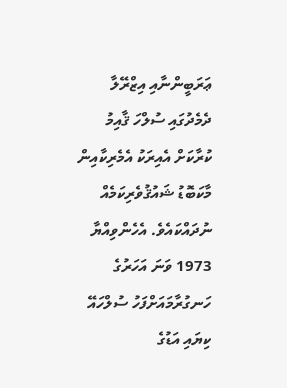ޢަރަބީންނާއި އިޒްރޭލާ ދެމެދުގައި ސުލްހަ ޤާއިމު ކުރާކަށް އެއިރަކު އެމެރިކާއިން މާކަބޮޑު ޝައުޤުވެރިކަމެއް ނުދައްކައެވެ. އެހެންވިއްޔާ 1973 ވަނަ އަހަރުގެ ހަނގުރާމައަށްފަހު ސުލްހައޭ ކިޔައި އަޑުގެ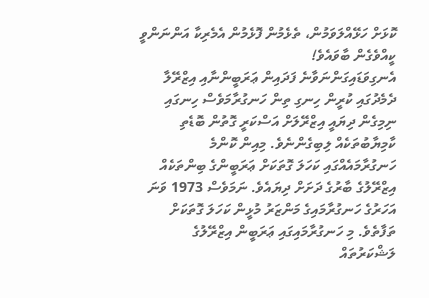ކޮޅަށް ހަޅޭއްލަވަމުން، ތެޅެމުން ފޮޅެމުން އެމެރިކާ އަންނަންވީ ކީއްވެގެން ބާވައެވެ!
އެނގިވަޑައިގަންނަވާނެ ފަދައިން ޢަރަބީންނާއި އިޒްރޭލާ ދެމެދުގައި ކުރީން ހިނގި ތިން ހަނގުރާމަވެސް ހިނގައި ނިމިގެން ދިޔައީ އިޒްރޭލަށް އަސްކަރީ ގޮތުން ބޮޑެތި ކާމިޔާބުތަކެއް ލިބިގެންނެވެ. މިއިން ކޮންމެ ހަނގުރާމައެއްގައި ކަހަލަ ގޮތަކަށް ޢަރަބީންގެ ބިންތަކެއް އިޒްރޭލުގެ ބާރުގެ ދަށަށް ދިޔައެވެ. ނަމަވެސް 1973 ވަނަ އަހަރުގެ ހަނގުރާމައިގެ މަންޒަރު މުޅީން ކަހަލަ ގޮތަކަށް ތަފާތެވެ. މި ހަނގުރާމައިގައި ޢަރަބީން އިޒްރޭލުގެ ލަޝްކަރުތައް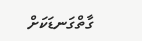ގާތްގަނޑަކަށް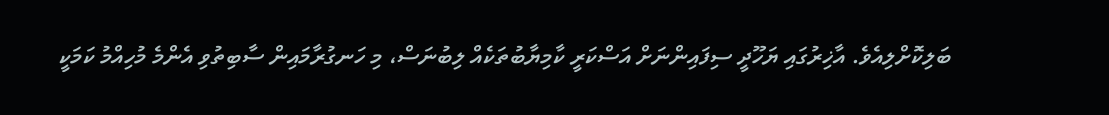ބަލިކޮށްލިއެވެ. އާޚިރުގައި ޔަހޫދީ ސިފައިންނަށް އަސްކަރީ ކާމިޔާބުތަކެއް ލިބުނަސް، މި ހަނގުރާމައިން ސާބިތުވި އެންމެ މުހިއްމު ކަމަކީ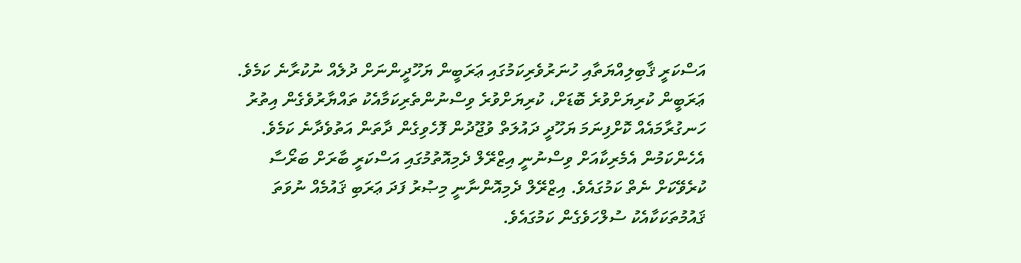އަސްކަރީ ޤާބިލިއްޔަތާއި ހުނަރުވެރިކަމުގައި ޢަރަބީން ޔަހޫދީންނަށް ދުލެއް ނުކުރާނެ ކަމެވެ. ޢަރަބީން ކުރިޔަށްވުރެ ބޮޑަށް، ކުރިޔަށްވުރެ ވިސްނުންތެރިކަމާއެކު ތައްޔާރުވެގެން އިތުރު ހަނގުރާމައެއް ކޮށްފިނަމަ ޔަހޫދީ ދައުލަތް ވުޖޫދުން ފޮހެވިގެން ދާތަން އަތުވެދާނެ ކަމެވެ. އެހެންކަމުން އެމެރިކާއަށް ވިސްނުނީ އިޒްރޭލް ދެމިއޮތުމުގައި އަސްކަރީ ބާރަށް ބަރޯސާ ކުރެވޭކަށް ނެތް ކަމުގައެވެ. އިޒްރޭލް ދެމިއޮންނާނީ މިޞުރު ފަދަ ޢަރަބި ޤައުމެއް ނުވަތަ ޤައުމުތަކަކާއެކު ސުލްހަވެގެން ކަމުގައެވެ.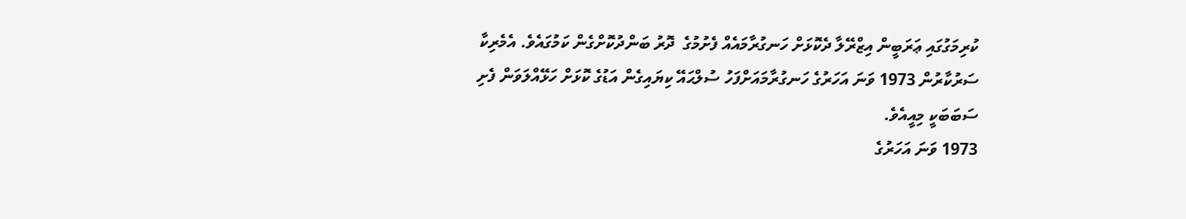ކުރިމަގުގައި ޢަރަބީން އިޒްރޭލާ ދެކޮޅަށް ހަނގުރާމައެއް ފެށުމުގެ  ދޮރު ބަންދުކޮށްގެން ކަމުގައެވެ. އެމެރިކާ ސަރުކާރުން 1973 ވަނަ އަހަރުގެ ހަނގުރާމައަށްފަހު ސުލްޙައޭ ކިޔައިގެން އަޑުގެ ކޮޅަށް ހަޅޭއްލަވަން ފެށި ސަބަބަކީ މިއީއެވެ.
1973 ވަނަ އަހަރުގެ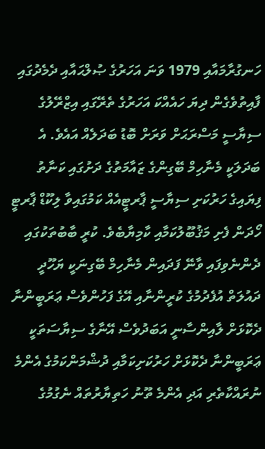ހަނގުރާމައާއި 1979 ވަނަ އަހަރުގެ ޞުލްޙައާއި ދެމެދުގައި ފާއިތުވެގެން ދިޔަ ހައެއްކަ އަހަރުގެ ތެރޭގައި އިޒްރޭލުގެ ސިޔާސީ މަސްރަޙަށް ވަރަށް ބޮޑު ބަދަލެއް އައެވެ. އެ ބަދަލަކީ މެނާހިމް ބޭގިންގެ ޒައާމަތުގެ ދަށުގައި ކަނާތު ފިޔައިގެ ހަރުކަށި ސިޔާސީ ޕާރޓީއެއް ކަމުގައިވާ ލިކޫޑް ޕާރޓީ ހޯދަން ފެށި މަޤުބޫލުކަމާއި ކާމިޔާބެވެ. ކުރީ ބާބުތަކުގައި ދެންނެވިފައި ވާނޭ ފަދައިން މެނާހިމް ބޭގިނަކީ ޔަހޫދީ ދައުލަތް އުފެދުމުގެ ކުރީންނާއި އޭގެ ފަހުންވެސް ޢަރަބީންނާ ދެކޮޅަށް ލާއިންސާނީ އަބަދުވެސް އޭނާގެ ސިޔާސަތަކީ ޢަރަބީންނާ ދެކޮޅަށް ހަރުކަށިކަމާއި ދުޝްމަންކަމުގެ އެންމެ ނުރައްކާތެރި އަދި އެންމެ ތޫނު ހަތިޔާރުތައް ނެގުމުގެ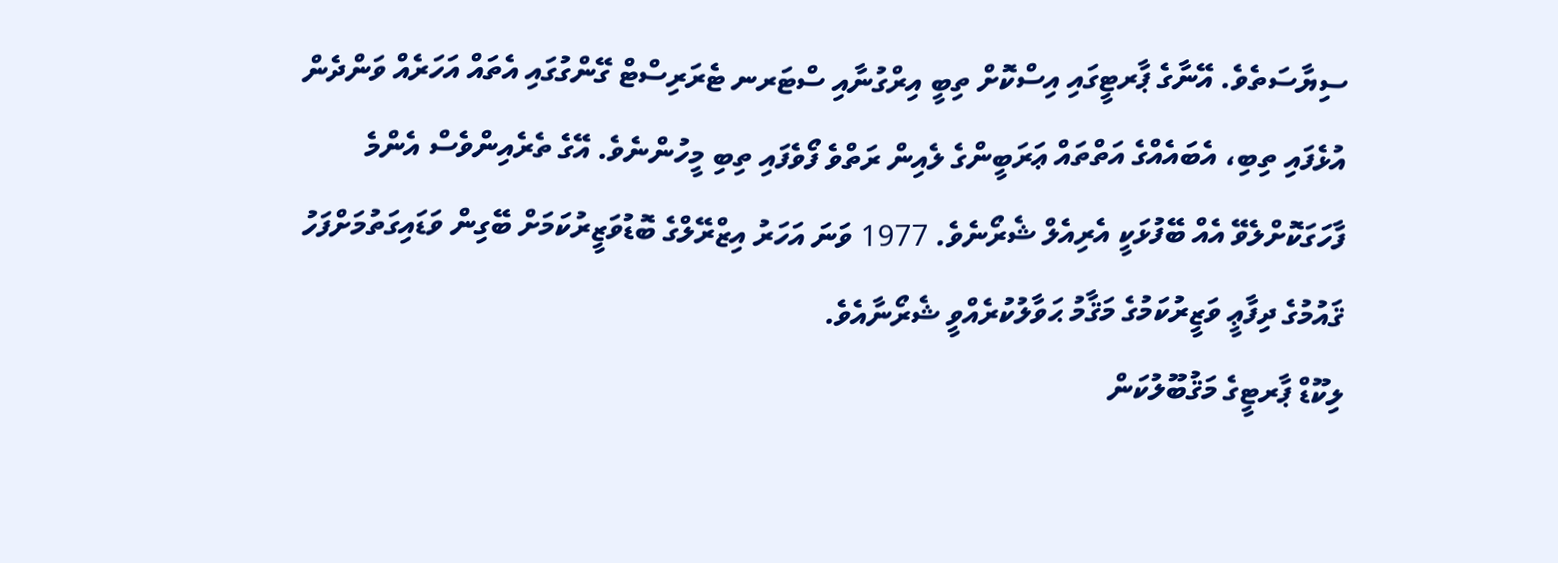ސިޔާސަތެވެ. އޭނާގެ ޕާރޓީގައި އިސްކޮށް ތިބީ އިރްގުނާއި ސްޓަރނ ޓެރަރިސްޓް ގޭންގުގައި އެތައް އަހަރެއް ވަންދެން އުޅެފައި ތިބި، އެބައެއްގެ އަތްތައް ޢަރަބީންގެ ލެއިން ރަތްވެ ފޯވެފައި ތިބި މީހުންނެވެ. އޭގެ ތެރެއިންވެސް އެންމެ ފާހަގަކޮށްލެވޭ އެއް ބޭފުޅަކީ އެރިއެލް ޝެރޯނެވެ. 1977 ވަނަ އަހަރު އިޒްރޭލްގެ ބޮޑުވަޒީރުކަމަށް ބޭގިން ވަޑައިގަތުމަށްފަހު ޤައުމުގެ ދިފާޢީ ވަޒީރުކަމުގެ މަޤާމު ޙަވާލުކުރެއްވީ ޝެރޯނާއެވެ.
ލިކޫޑް ޕާރޓީގެ މަޤުބޫލުކަން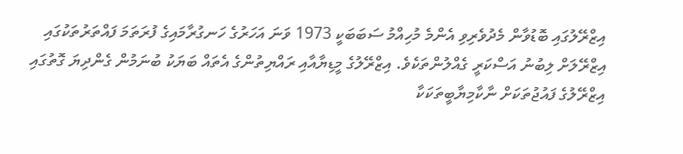އިޒްރޭލުގައި ބޮޑުވާން މެދުވެރިވި އެންމެ މުހިއްމު ސަބަބަކީ 1973 ވަނަ އަހަރުގެ ހަނގުރާމައިގެ ފުރަތަމަ ފައްތަރުތަކުގައި އިޒްރޭލަށް ލިބުނު އަސްކަރީ ގެއްލުންތަކެވެ. އިޒްރޭލުގެ މީޑިޔާއާއި ރައްޔިތުންގެ އެތައް ބަޔަކު ބުނަމުން ގެންދިޔަ ގޮތުގައި އިޒްރޭލުގެ ފައުޖުތަކަށް ނާކާމިޔާބީތަކަކާ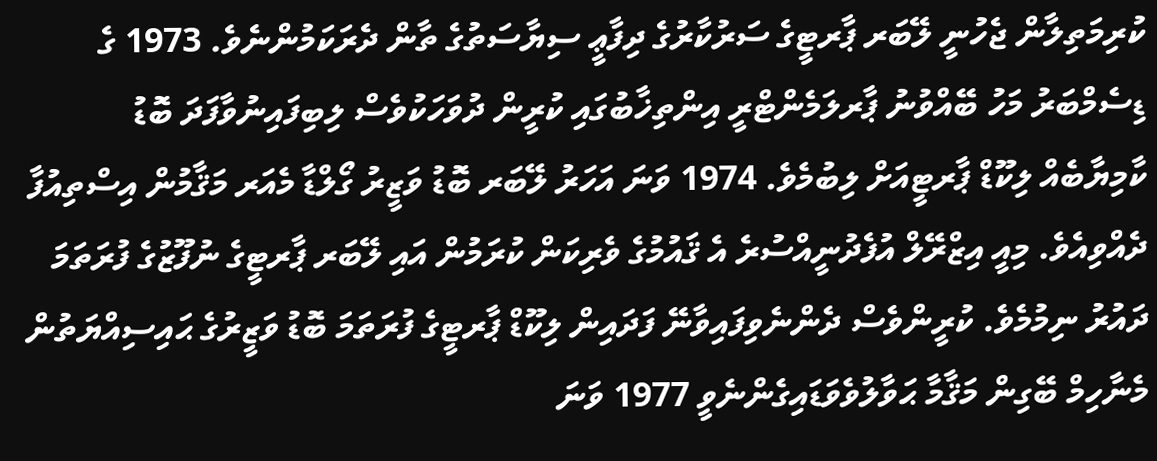ކުރިމަތިލާން ޖެހުނީ ލޭބަރ ޕާރޓީގެ ސަރުކާރުގެ ދިފާޢީ ސިޔާސަތުގެ ތާން ދެރަކަމުންނެވެ. 1973 ގެ ޑިސެމްބަރު މަހު ބޭއްވުނު ޕާރލަމެންޓްރީ އިންތިޚާބުގައި ކުރީން ދުވަހަކުވެސް ލިބިފައިނުވާފަދަ ބޮޑު ކާމިޔާބެއް ލިކޫޑް ޕާރޓީއަށް ލިބުމެވެ. 1974 ވަނަ އަހަރު ލޭބަރ ބޮޑު ވަޒީރު ގޯލްޑާ މެއަރ މަޤާމުން އިސްތިއުފާ ދެއްވިއެވެ. މިއީ އިޒްރޭލް އުފެދުނީއްސުރެ އެ ޤައުމުގެ ވެރިކަން ކުރަމުން އައި ލޭބަރ ޕާރޓީގެ ނުފޫޒުގެ ފުރަތަމަ ދައުރު ނިމުމެވެ. ކުރީންވެސް ދެންނެވިފައިވާނޭ ފަދައިން ލިކޫޑް ޕާރޓީގެ ފުރަތަމަ ބޮޑު ވަޒީރުގެ ޙައިސިއްޔަތުން މެނާހިމް ބޭގިން މަޤާމާ ޙަވާލުވެވަޑައިގެންނެވީ 1977 ވަނަ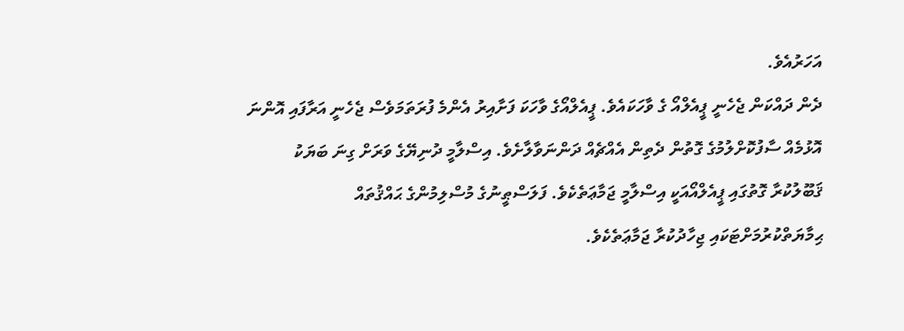އަހަރުއެވެ.
ދެން ދައްކަން ޖެހެނީ ޕީއެލްއޯ ގެ ވާހަކައެވެ. ޕީއެލްއޯގެ ވާހަކަ ފަށާއިރު އެންމެ ފުރަތަމަވެސް ޖެހެނީ އަރާފައި އޮންނަ އޮޅުމެއް ސާފުކޮށްލުމުގެ ގޮތުން ދެތިން އެއްޗެއް ދަންނަވާލާށެވެ. އިސްލާމީ ދުނިޔޭގެ ވަރަށް ގިނަ ބަޔަކު ޤަބޫލުކުރާ ގޮތުގައި ޕީއެލްއޯއަކީ އިސްލާމީ ޖަމާޢަތެކެވެ. ފަލަސްޠީނުގެ މުސްލިމުންގެ ޙައްޤުތައް ޙިމާޔަތްކުރުމަށްޓަކައި ޖިހާދުކުރާ ޖަމާޢަތެކެވެ.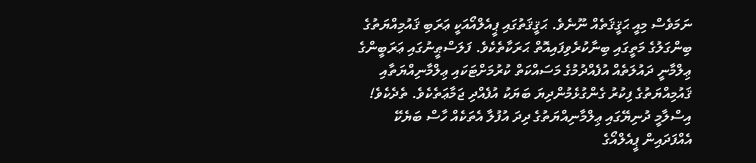ނަމަވެސް މިއީ ޙަޤީޤަތެއް ނޫނެވެ. ޙަޤީޤަތުގައި ޕީއެލްއޯއަކީ ޢަރަބި ޤައުމިއްޔަތުގެ ބިންގަލުގެ މަތީގައި ބިނާކުރެވިފައިއޮތް ޙަރަކާތެކެވެ. ފަލަސްޠީނުގައި ޢަރަބީންގެ ޢިލްމާނީ ދައުލަތެއް އުފެއްދުމުގެ މަސައްކަތް ކުރުމަށްޓަކައި ޢިލްމާނިއްޔަތާއި ޤައުމިއްޔަތުގެ ފިކުރު ގެންގުޅެމުންދިޔަ ބަޔަކު އުފެއްދި ޖަމާޢަތެކެވެ. ތެދެކެވެ! އިސްލާމީ ދުނިޔޭގައި ޢިލްމާނިއްޔަތުގެ ދިދަ އުފުލާ އެތަކެއް ހާސް ބަޔެކޭ އެއްފަދައިން ޕީއެލްއޯގެ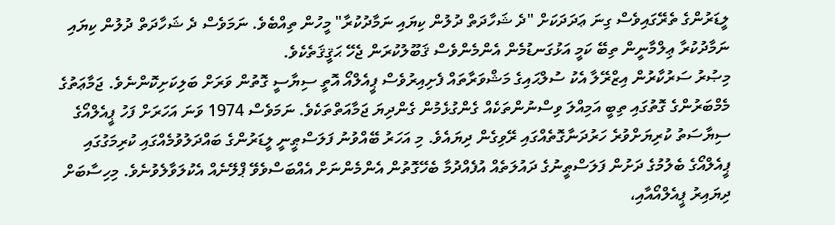ލީޑަރުންގެ ތެރޭގައިވެސް ގިނަ ޢަދަދަކަށް "ދެ ޝަހާދަތް ދުލުން ކިޔައި ނަމާދުކުރާ" މީހުން ތިއްބެވެ. ނަމަވެސް ދެ ޝަހާދަތް ދުލުން ކިޔައި ނަމާދުކުރާ ޢިލްމާނީން ތިބޭ ކަމީ އަޅުގަނޑުމެން އެންމެންވެސް ޤަބޫލުކުރަން ޖެހޭ ޙަޤީޤަތެކެވެ.
މިޞުރު ސަރުކާރުން އިޒްރޭލާ އެކު ސުލްޙައިގެ މަޝްވަރާތައް ފެށިއިރުވެސް ޕީއެލްއޯ އޮތީ ސިޔާސީ ގޮތުން ވަރަށް ބަލިކަށިކޮންނެވެ. ޖަމާޢަތުގެ މެމްބަރުންގެ ގޮތުގައި ތިބީ އަމިއްލަ ވިސްނުންތަކެއް ގެންގުޅެމުން ގެންދިޔަ ޖަމާއަތްތަކެވެ. ނަމަވެސް 1974 ވަނަ އަހަރަށް ފަހު ޕީއެލްއޯގެ ސިޔާސަތު ކުރިޔަށްވުރެ ހަރުދަނާގޮތެއްގައި ރޭވިގެން ދިޔައެވެ. މި އަހަރު ބޭއްވުނު ފަލަސްޠީނީ ލީޑަރުންގެ ބައްދަލުވުމެއްގައި ކުރިމަގުގައި ޕީއެލްއޯގެ ބެލުމުގެ ދަށުން ފަލަސްޠީނުގެ ދައުލަތެއް އުފެއްދުމާ ބެހޭގޮތުން އެންމެންނަށް އެއްބަސްވެވޭ ޕްލޭނެއް އެކުލަވާލެވުނެވެ. މިހިސާބަށް ދިޔައިރު ޕީއެލްއޯއާއި،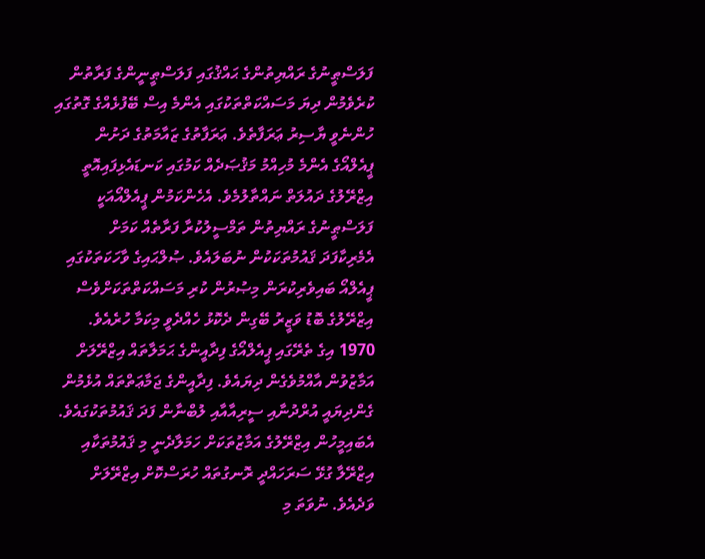ފަލަސްޠީނުގެ ރައްޔިތުންގެ ޙައްޤުގައި ފަލަސްޠީނީންގެ ފަރާތުން ކުރެވެމުން ދިޔަ މަސައްކަތްތަކުގައި އެންމެ އިސް ބޭފުޅެއްގެ ގޮތުގައި ހުންނެވީ ޔާސިރު ޢަރަފާތެވެ. ޢަރަފާތުގެ ޒައާމަތުގެ ދަށުން ޕީއެލްއޯގެ އެންމެ މުހިއްމު މަޤުޞަދެއް ކަމުގައި ކަނޑައެޅިފައިއޮތީ އިޒްރޭލުގެ ދައުލަތް ނައްތާލުމެވެ. އެހެންކަމުން ޕީއެލްއޯއަކީ ފަލަސްޠީނުގެ ރައްޔިތުން ތަމްސީލުކުރާ ފަރާތެއް ކަމަށް އެމެރިކާފަދަ ޤައުމުތަކަކުން ނުބަލައެވެ. ޞުލްޙައިގެ ވާހަކަތަކުގައި ޕީއެލްއޯ ބައިވެރިކުރަން މިޞުރުން ކުރި މަސައްކަތްތަކަށްވެސް އިޒްރޭލުގެ ބޮޑު ވަޒީރު ބޭގިން ދެކޮޅު ހެއްދެވީ މިކަމާ ހުރެއެވެ.
1970 އިގެ ތެރޭގައި ޕީއެލްއޯގެ ފިދާއީންގެ ޙަމަލާތައް އިޒްރޭލަށް އަމާޒުވުން އާއްމުވެގެން ދިޔައެވެ. ފިދާއީންގެ ޖަމާޢަތްތައް އުޅެމުން ގެންދިޔައީ އުރްދުނާއި ސީރިއާއާއި ލުބްނާން ފަދަ ޤައުމުތަކުގައެވެ. އެބައިމީހުން އިޒްރޭލުގެ އަމާޒުތަކަށް ހަމަލާދެނީ މި ޤައުމުތަކާއި އިޒްރޭލާ ގުޅޭ ސަރަހައްދީ ރޮނގުތައް ހުރަސްކޮށް އިޒްރޭލަށް ވަދެއެވެ. ނުވަތަ މި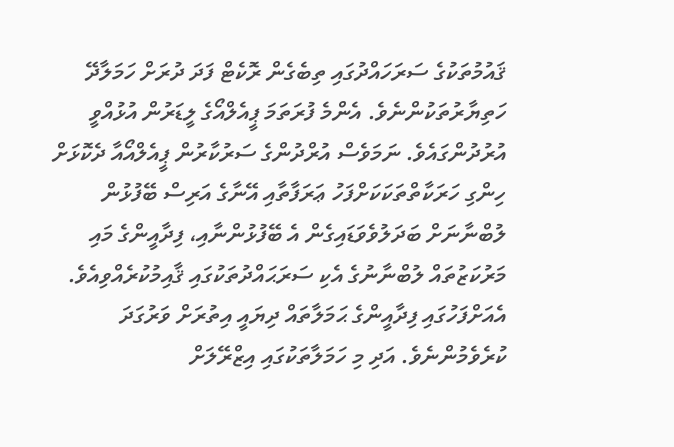ޤައުމުތަކުގެ ސަރަހައްދުގައި ތިބެގެން ރޮކެޓް ފަދަ ދުރަށް ހަމަލާދޭ ހަތިޔާރުތަކުންނެވެ. އެންމެ ފުރަތަމަ ޕީއެލްއޯގެ ލީޑަރުން އުޅުއްވީ އުރުދުންގައެވެ. ނަމަވެސް އުރްދުންގެ ސަރުކާރުން ޕީއެލްއޯއާ ދެކޮޅަށް ހިންގި ހަރަކާތްތަކަކަށްފަހު ޢަރަފާތާއި އޭނާގެ އަރިސް ބޭފުޅުން ލުބްނާނަށް ބަދަލުވެވަޑައިގެން އެ ބޭފުޅުންނާއި، ފިދާއީންގެ މައި މަރުކަޒުތައް ލުބްނާނުގެ އެކި ސަރަޙައްދުތަކުގައި ޤާއިމުކުރެއްވިއެވެ. އެއަށްފަހުގައި ފިދާއީންގެ ޙަމަލާތައް ދިޔައީ އިތުރަށް ވަރުގަދަ ކުރެވެމުންނެވެ. އަދި މި ހަމަލާތަކުގައި އިޒްރޭލަށް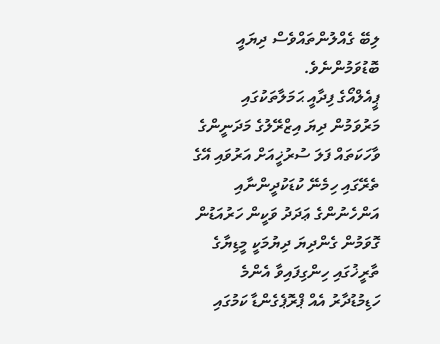ލިބޭ ގެއްލުންތައްވެސް ދިޔައީ ބޮޑުވަމުންނެވެ.
ޕީއެލްއޯގެ ފިދާއީ ޙަމަލާތަކުގައި މަރުވަމުން ދިޔަ އިޒްރޭލުގެ މަދަނީންގެ ވާހަކަތައް ފަލަ ސުރުޚީއަށް އަރުވައި އޭގެ ތެރޭގައި ހިމެނޭ ކުޑަކުދީންނާއި އަންހެނުންގެ ޢަދަދު ވަކީން ހަރުއަޑުން ގޮވަމުން ގެންދިޔަ ދިޔުމަކީ މީޑިޔާގެ ތާރީޚުގައި ހިންގިފައިވާ އެންމެ ހަޑިމުޑުދާރު އެއް ޕްރޮޕެގެންޑާ ކަމުގައި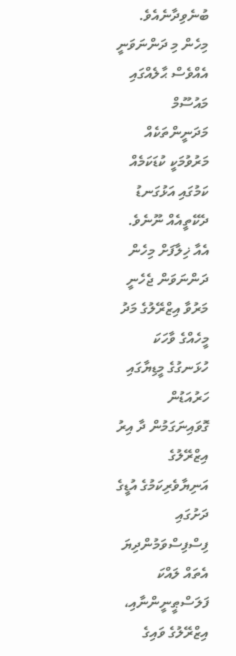ބުނެވިދާނެއެވެ. މިހެން މި ދަންނަވަނީ އެއްވެސް ޙާލެއްގައި މައުސޫމް މަދަނީންތަކެއް މަރުވުމަކީ ކުޑަކަމެއް ކަމުގައި އަޅުގަނޑު ދެކޭތީއެއް ނޫނެވެ. އެއާ ޚިލާފަށް މިހެން ދަންނަވަން ޖެހެނީ މަރުވާ އިޒްރޭލުގެ މަދު މީހެއްގެ ވާހަކަ ހުޅަނގުގެ މީޑިޔާގައި ހަރުއަޑުން ގޮވައިނަގަމުން ދާ އިރު އިޒްރޭލުގެ އަނިޔާވެރިކަމުގެ އުޑީގެ ދަށުގައި ފިސްފިސްވަމުންދިޔަ އެތައް ލައްކަ ފަލަސްޠީނީންނާއި، އިޒްރޭލުގެ ވައިގެ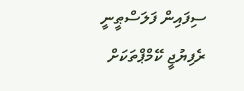ސިފައިން ފަލަސްޠީނީ ރެފިޔުޖީ ކޭމްޕްތަކަށް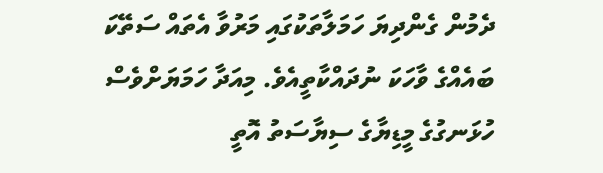ދެމުން ގެންދިޔަ ހަމަލާތަކުގައި މަރުވާ އެތައް ސަތޭކަ ބައެއްގެ ވާހަކަ ނުދައްކާތީއެވެ. މިއަދާ ހަމަޔަށްވެސް ހުޅަނގުގެ މީޑިޔާގެ ސިޔާސަތު އޮތީ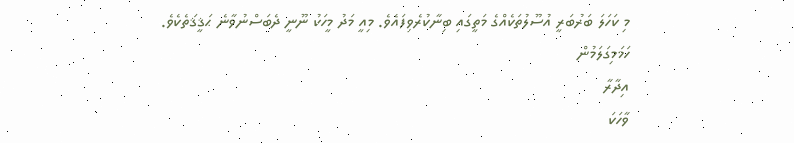މި ކަހަލަ ބަރުބަރީ އުސޫލުތަކެއްގެ މަތީގައި ބިނާކުރެވިފައެވެ. މިއީ މަދު މީހަކު ނޫނީ ދެބަސްނުވާނެ ޙަޤީޤަތެކެވެ.
ހަމަމިގަލަމުން
އިދާރާ
ވާހަކަ